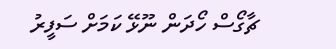ޗާގޯސް ހޯދަން ނޫޅޭ ކަމަށް ސަފީރު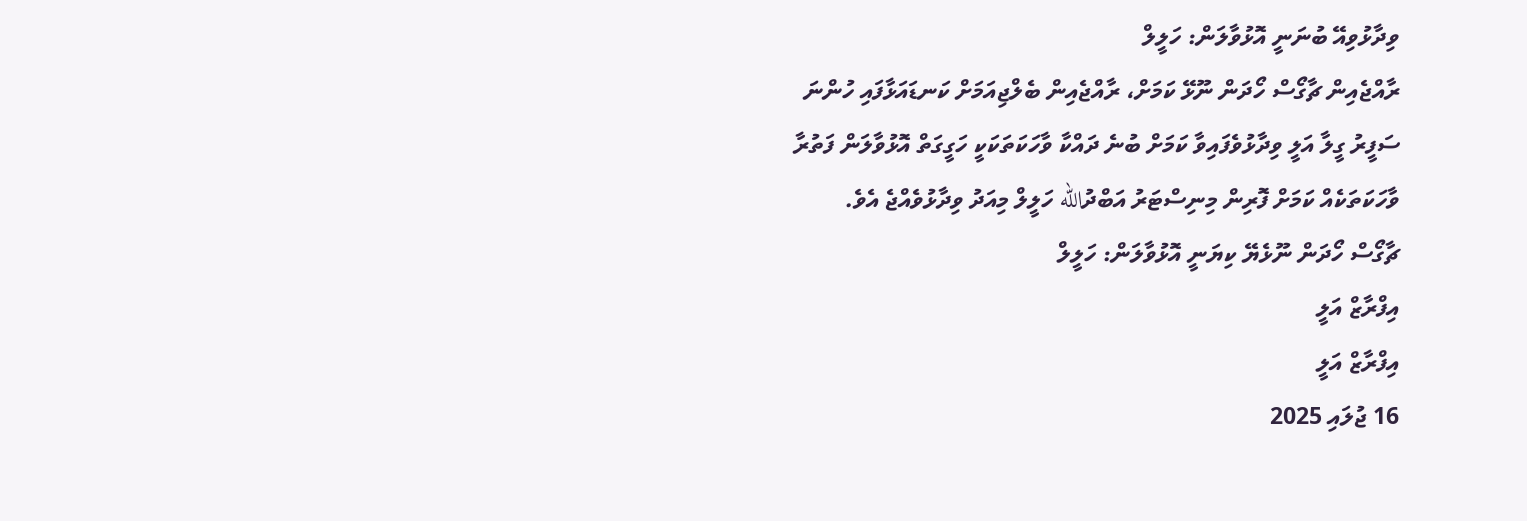ވިދާޅުވިއޭ ބުނަނީ އޮޅުވާލަން: ހަލީލް
ރާއްޖެއިން ޗާގޯސް ހޯދަން ނޫޅޭ ކަމަށް، ރާއްޖެއިން ބެލްޖިއަމަށް ކަނޑައަޅާފައި ހުންނަ ސަފީރު ގީލާ އަލީ ވިދާޅުވެފައިވާ ކަމަށް ބުނެ ދައްކާ ވާހަކަތަކަކީ ހަގީގަތް އޮޅުވާލަން ފަތުރާ ވާހަކަތަކެއް ކަމަށް ފޮރިން މިނިސްޓަރު އަބްދުالله ހަލީލް މިއަދު ވިދާޅުވެއްޖެ އެވެ.
ޗާގޯސް ހޯދަން ނޫޅެޔޭ ކިޔަނީ އޮޅުވާލަން: ހަލީލް
އިފްރާޒް އަލީ
އިފްރާޒް އަލީ
16 ޖުލައި 2025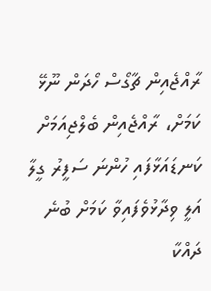ރާއްޖެއިން ޗާގޯސް ހޯދަން ނޫޅޭ ކަމަށް، ރާއްޖެއިން ބެލްޖިއަމަށް ކަނޑައަޅާފައި ހުންނަ ސަފީރު ގީލާ އަލީ ވިދާޅުވެފައިވާ ކަމަށް ބުނެ ދައްކާ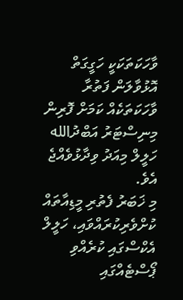ވާހަކަތަކަކީ ހަގީގަތް އޮޅުވާލަން ފަތުރާ ވާހަކަތަކެއް ކަމަށް ފޮރިން މިނިސްޓަރު އަބްދުالله ހަލީލް މިއަދު ވިދާޅުވެއްޖެ އެވެ.
މި ޚަބަރު ފެތުރި މީޑިއާތައް ކުށްވެރިކުރައްވައި، ހަލީލް އެކްސްގައި ކުރެއްވި ޕޯސްޓެއްގައި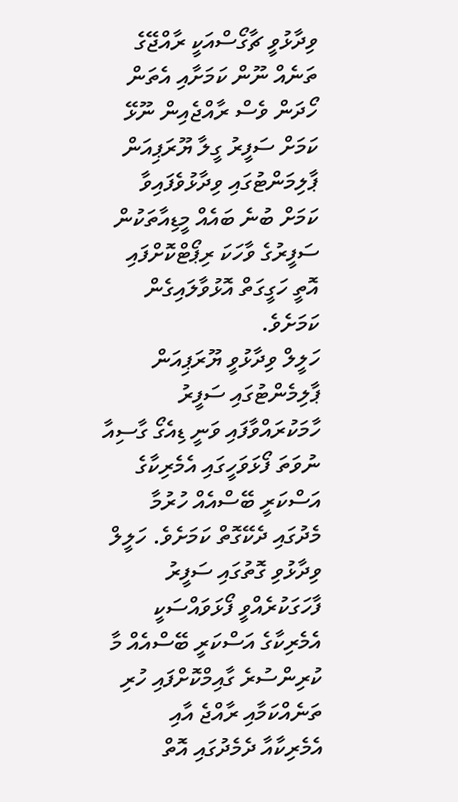ވިދާޅުވީ ޗާގޯސްއަކީ ރާއްޖޭގެ ތަނެއް ނޫން ކަމަށާއި އެތަން ހޯދަން ވެސް ރާއްޖެއިން ނޫޅޭ ކަމަށް ސަފީރު ގީލާ ޔޫރަޕިއަން ޕާލިމަންޓުގައި ވިދާޅުވެފައިވާ ކަމަށް ބުނެ ބައެއް މީޑިއާތަކުން ސަފީރުގެ ވާހަކަ ރިޕޯޓްކޮށްފައި އޮތީ ހަގީގަތް އޮޅުވާލައިގެން ކަމަށެވެ.
ހަލީލް ވިދާޅުވީ ޔޫރަޕިއަން ޕާލިމެންޓުގައި ސަފީރު ހާމަކުރައްވާފައި ވަނީ ޑިއެގޯ ގާސިއާ ނުވަތަ ފޯޅަވަހީގައި އެމެރިކާގެ އަސްކަރީ ބޭސްއެއް ހުރުމާ މެދުގައި ދެކޭގޮތް ކަމަށެވެ. ހަލީލް ވިދާޅުވި ގޮތުގައި ސަފީރު ފާހަގަކުރެއްވީ ފޯޅަވައްސަކީ އެމެރިކާގެ އަސްކަރީ ބޭސްއެއް މާ ކުރިންސުރެ ގާއިމްކޮށްފައި ހުރި ތަނެއްކަމާއި ރާއްޖެ އާއި އެމެރިކާއާ ދެމެދުގައި އޮތް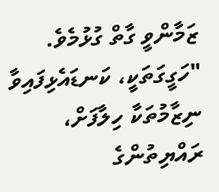ޒަމާންވީ ގާތް ގުޅުމެވެ.
"ހަގީގަތަކީ، ކަނޑައެޅިފައިވާ ނިޒާމުތަކާ ހިލާފަށް، ރައްޔިތުންގެ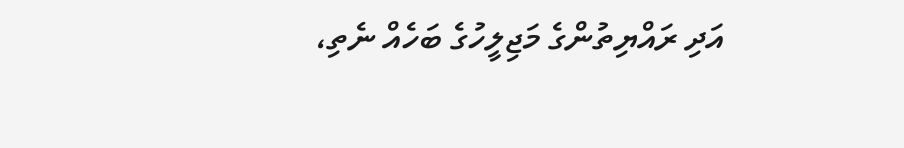އަދި ރައްޔިތުންގެ މަޖިލީހުގެ ބަހެއް ނެތި،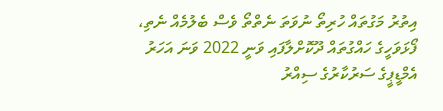އިތުރު މަގުތައް ހުރިތޯ ނުވަތަ ނެތްތޯ ވެސް ބެލުމެއް ނެތި، ފޯޅަވަހީގެ ހައްގުތައް ދޫކޮށްލާފައި ވަނީ 2022 ވަނަ އަހަރު އެމްޑީޕީގެ ސަރުކާރުގެ ސިއްރު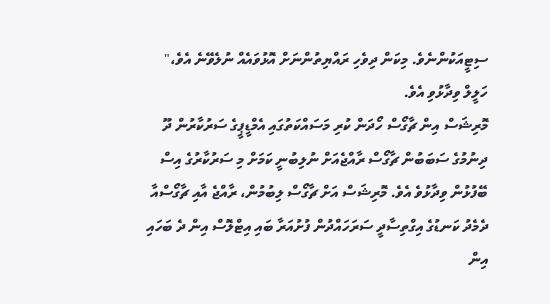ސިޓީއަކުންނެވެ. މިކަން ދިވެހި ރައްޔިތުންނަށް އޮޅުވައެއް ނުލެވޭނެ އެވެ،" ހަލީލް ވިދާޅުވި އެވެ.
މޮރިޝަސް އިން ޗާގޯސް ހޯދަން ކުރި މަސައްކަތުގައި އެމްޑީޕީގެ ސަރުކާރުން ދޫ ދިނުމުގެ ސަބަބުން ޗާގޯސް ރާއްޖެއަށް ނުލިބުނީ ކަމަށް މި ސަރުކާރުގެ އިސް ބޭފުޅުން ވިދާޅުވެ އެވެ. މޮރިޝަސް އަށް ޗާގޯސް ލިބުމުން، ރާއްޖެ އާއި ޗާގޯސްއާ ދެމެދު ކަނޑުގެ އިގްތިސާދީ ސަރަހައްދުން ފުށުއަރާ ބައި އިޓްލޮސް އިން ދެ ބަހައި އިން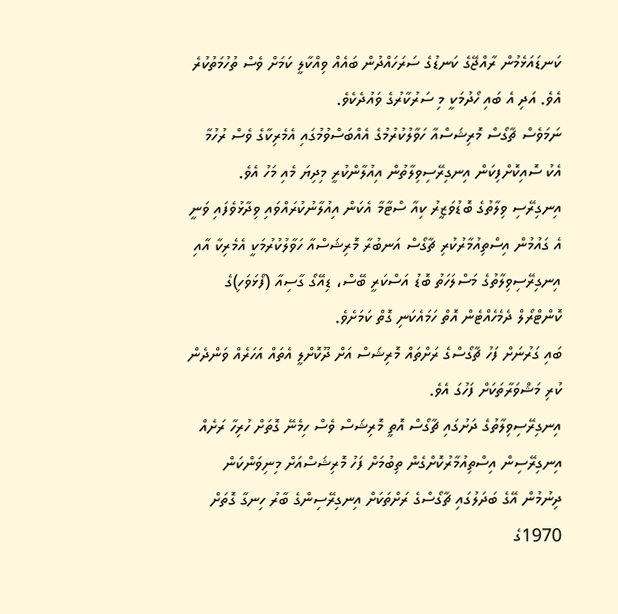ކަނޑައަޅެމުން ރާއްޖޭގެ ކަނޑުގެ ސަރަހައްދުން ބައެއް ވިއްކާލީ ކަމަށް ވެސް ތުހުމަތުކުރެ އެވެ. އަދި އެ ބައި ހޯދުމަކީ މި ސަރުކާރުގެ ވައުދެކެވެ.
ނަމަވެސް ޗާގޯސް މޮރިޝަސްއާ ހަވާލުކުރުމުގެ އެއްބަސްވުމުގައި އެމެރިކާގެ ވެސް ރުހުމާ އެކު ސޮއިކޮށްފިކަން އިނގިރޭސިވިލާތުން އިއުލާންކުރީ މިދިޔަ މެއި މަހު އެވެ. އިނގިރޭސި ވިލާތުގެ ބޮޑުވަޒީރު ކިއާ ސްޓާމާ އެކަން އިއުލާނުކުރައްވައި ވިދާޅުވެފައި ވަނީ އެ ގައުމުން އިސްތިއުމާރުކުރި ޗާގޯސް އަނބުރާ މޮރިޝަސްއާ ހަވާލުކުރުމަކީ އެމެރިކާ އާއި އިނގިރޭސިވިލާތުގެ މަސްލަހަތު ބޮޑު އަސްކަރީ ބޭސް، ޑިއޭގޯ ގާސިއާ (ފޯޅަވަހި)ގެ ކޮންޓްރޯލް ދެމެހެއްޓެން އޮތް ހަމައެކަނި ގޮތް ކަމަށެވެ.
ބައި ގަރުނަށް ފަހު ޗާގޯސްގެ ރަށްތައް މޮރިޝަސް އަށް ދޫކޮށްލީ އެތައް އަހަރެއް ވަންދެން ކުރި މަޝްވަރާތަކަށް ފަހުގަ އެވެ.
އިނގިރޭސިވިލާތުގެ ދަށުގައި ޗާގޯސް އޮތީ މޮރިޝަސް ވެސް ހިމެނޭ ގޮތަށް ހުރިހާ ރަށެއް އިނގިރޭސިން އިސްތިއުމާރުކޮށްގެން ތިބުމަށް ފަހު މޮރިޝަސްއަށް މިނިވަންކަން ދިނުމުން އޭގެ ބަދަލުގައި ޗާގޯސްގެ ރަށްތަކަށް އިނގިރޭސިންގެ ބާރު ހިނގާ ގޮތަށް 1970ގެ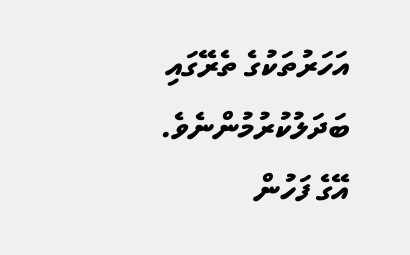އަހަރުތަކުގެ ތެރޭގައި ބަދަލުކުރުމުންނެވެ. އޭގެ ފަހުން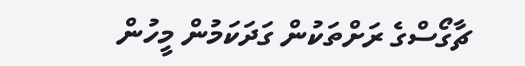ޗާގޯސްގެ ރަށްތަކުން ގަދަކަމުން މީހުން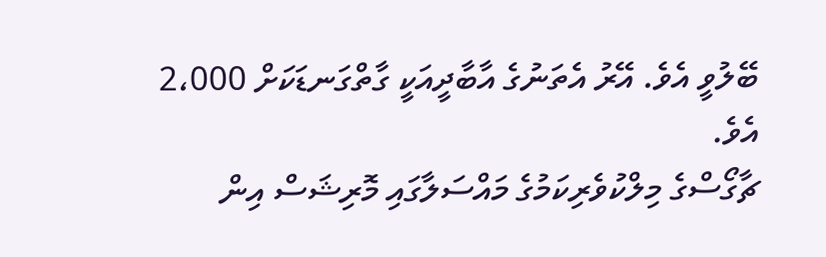ބޭލުވީ އެވެ. އޭރު އެތަނުގެ އާބާދީއަކީ ގާތްގަނޑަކަށް 2،000 އެވެ.
ޗާގޯސްގެ މިލްކުވެރިކަމުގެ މައްސަލާގައި މޮރިޝަސް އިން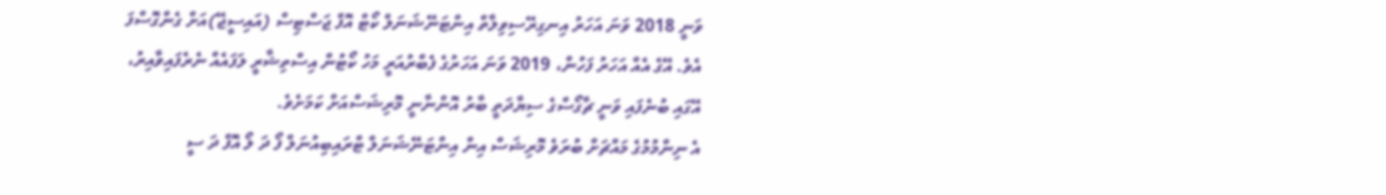ވަނީ 2018 ވަނަ އަހަރު އިނގިރޭސިވިލާތް އިންޓަނޭޝަނަލް ކޯޓް އޮފް ޖަސްޓިސް (އައިސީޖޭ)އަށް ގެންގޮސްފަ އެވެ. އޭގެ އެއް އަހަރު ފަހުން، 2019 ވަނަ އަހަރުގެ ފެބްރުއަރީ މަހު ކޯޓުން އިސްތިޝާރީ ލަފައެއް ނެރެފައިވާއިރު، އޭގައި ބުނެފައި ވަނީ ޗާގޯސްގެ ސިޔާދަތީ ބާރު އޮންނާނީ މޮރިޝަސްއަށް ކަމަށެވެ.
އެ ނިންމުމުގެ މައްޗަށް ބުރަވެ މޮރިޝަސް އިން އިންޓަނޭޝަނަލް ޓްރައިބިއުނަލް ފޯ ދަ ލޯ އޮފް ދަ ސީ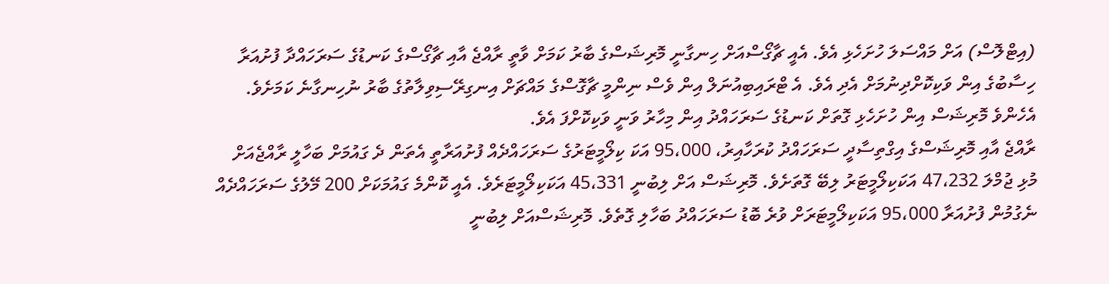(އިޓްލޮސް) އަށް މައްސަލަ ހުށަހެޅި އެވެ. އެއީ ޗާގޯސްއަށް ހިނގާނީ މޮރިޝަސްގެ ބާރު ކަމަށް ވާތީ ރާއްޖެ އާއި ޗާގޯސްގެ ކަނޑުގެ ސަރަހައްދާ ފުށުއަރާ ހިސާބުގެ އިން ވަކިކޮށްދިނުމަށް އެދި އެވެ. އެ ޓްރައިބިއުނަލް އިން ވެސް ނިންމީ ޗާގޮސްގެ މައްޗަށް އިނގިރޭސިވިލާތުގެ ބާރު ނުހިނގާނެ ކަމަށެވެ. އެހެންވެ މޮރިޝަސް އިން ހުށަހެޅި ގޮތަށް ކަނޑުގެ ސަރަހައްދު އިން މިހާރު ވަނީ ވަކިކޮށްފަ އެވެ.
ރާއްޖެ އާއި މޮރިޝަސްގެ އިގްތިސާދީ ސަރަހައްދު ކުރަހާއިރު، 95،000 އަކަ ކިލޯމީޓަރުގެ ސަރަހައްދެއް ފުށުއަރާތީ އެތަން ދެ ގައުމަށް ބަހާލީ ރާއްޖެއަށް މުޅި ޖުމްލަ 47،232 އަކަކިލޯމީޓަރު ލިބޭ ގޮތަށެވެ. މޮރިޝަސް އަށް ލިބުނީ 45،331 އަކަކިލޯމީޓަރެވެ. އެއީ ކޮންމެ ގައުމަކަށް 200 މޭލުގެ ސަރަހައްދެއް ނެގުމުން ފުށުއަރާ 95،000 އަކަކިލޯމީޓަރަށް ވުރެ ބޮޑު ސަރަހައްދު ބަހާލި ގޮތެވެ. މޮރިޝަސްއަށް ލިބުނީ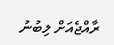ރާއްޖެއަށް ލިބުނު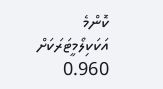ކޮންމެ އަކަކިލޯމީޓަރަކަށް 0.960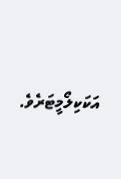އަކަކިލޯމީޓަރެވެ.